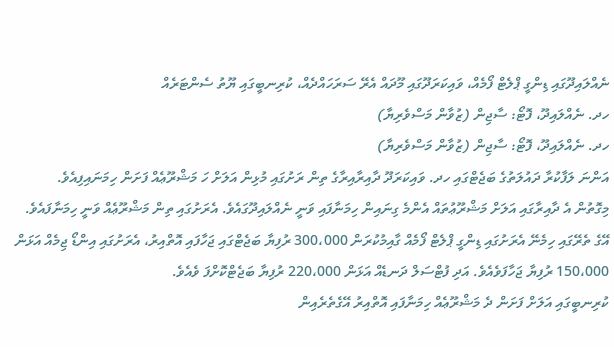ނެއްލައިދޫގައި ޑިންގީ ޕްލެޓް ފޯމެއް، ވައިކަރަދޫގައި މޫދައް އެރޭ ސަރަހައްދެއް، ކުރިނބީގައި ޔޫތު ސެންޓަރެއް
ހދ. ނެއްލައިދޫ، ފޮޓޯ: ސާޖިން (ޒުވާން މަސްވެރިޔާ)
ހދ. ނެއްލައިދޫ، ފޮޓޯ: ސާޖިން (ޒުވާން މަސްވެރިޔާ)
އަންނަ ލަފާކުރާ ދައުލަތުގެ ބަޖެޓްގައި ހދ. ވައިކަރަދޫ ދާއިރާއިރާގެ ތިން ރަށުގައި މުޅިން އަލަށް ހަ މަޝްރޫޢެއް ފަށަން ހިމަނައިފިއެވެ.
މިގޮތުން އެ ދާއިރާގައި އަލަށް މަޝްރޫޢުތައް އެންމެ ގިނައިން ހިމަނާފައި ވަނީ ނެއްލައިދޫގައެވެ. އެރަށުގައި ތިން މަޝްރޫޢެއް ވަނީ ހިމަނާފައެވެ. އޭގެ ތެރޭގައި ހިމެނޭ އެރަށުގައި ޑިންގީ ޕްލެޓް ފޯމެއް ގާއިމުކުރަން 300،000 ރުފިޔާ ބަޖެޓްގައި ޖަހާފައި އޮތްއިރު، އެރަށުގައި އިންޑޯ ޖިމެއް އަޅަން 150،000 ރުފިޔާ ޖަހާފަވެއެވެ. އަދި ފުޓްސަލް ދަނޑެއް އަޅަން 220،000 ރުފިޔާ ބަޖެޓްކޮށްފަ ވެއެވެ.
ކުރިނބީގައި އަލަށް ފަށަން ދެ މަޝްރޫޢެއް ހިމަނާފައި އޮތްއިރު އޭގެތެރެއިން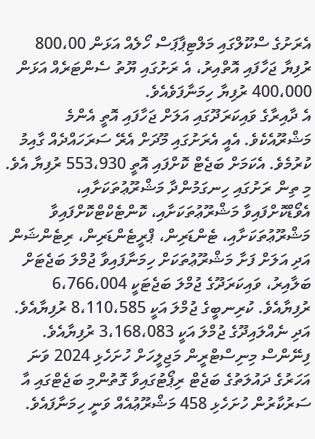އެރަށުގެ ސްކޫލްގައި މަލްޓިޕާޕަސް ހޯލެއް އަޅަން 800،00 ރުފިޔާ ޖަހާފައި އޮތްއިރު، އެ ރަށުގައި ޔޫތު ސެންޓަރެއް އަޅަން 400،000 ރުފިޔާ ހިމަނާފަވެއެވެ.
އެ ދާއިރާގެ ވައިކަރަދޫގައި އަލަށް ޖަހާފައި އޮތީ އެންމެ މަޝްރޫއެކެވެ. އެއީ އެރަށުގައި މޫދަށް އެރޭ ސަރަހައްދެއް ގާއިމު ކުރުމެވެ. އެކަމަށް ބަޖެޓް ކޮށްފައި އޮތީ 553،930 ރުފިޔާ އެވެ.
މި ތިން ރަށުގައި ހިނގަމުންދާ މަޝްރޫޢުތަކަށާއި، އެވޯޑްކޮށްފައިވާ މަޝްރޫޢުތަކަށާއި، ކޮންޓެކްޓްކޮށްފައިވާ މަޝްރޫޢުތަކަށާއި، ޓެންޑަރިން، ޕްރީޓެންޑަރިން، ރިޓެންޝަން އަދި އަލަށް ފަށާ މަޝްރޫޢުތަކަށް ހިމަނާފައިވާ ޖުމްލަ ބަޖެޓަށް ބަލާއިރު، ވައިކަރަދޫގެ ޖުމްލަ ބަޖެޓަކީ 6،766،004 ރުފިޔާއެވެ. ކުރިނބީގެ ޖުމްލަ އަކީ 8،110،585 ރުފިޔާއެވެ. އަދި ނެއްލައިދޫގެ ޖުމްލަ އަކީ 3،168،083 ރުފިޔާއެވެ.
ފިނޭންސް މިނިސްޓްރީން މަޖިލީހަށް ހުށަހެޅި 2024 ވަނަ އަހަރުގެ ދައުލަތުގެ ބަޖެޓް ރިޕޯޓުގައިވާ ގޮތުންމި ބަޖެޓްގައި އާ ސަރުކާރުން ހުށަހެޅި 458 މަޝްރޫޢުއެއް ވަނީ ހިމަނާފައެވެ.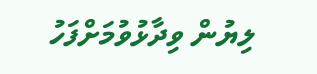ލިޔުން ވިދާޅުވުމަށްފަހު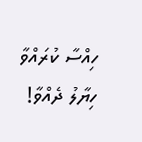ހިއްސާ ކުރައްވާ
ހިޔާލު ދެއްވާ!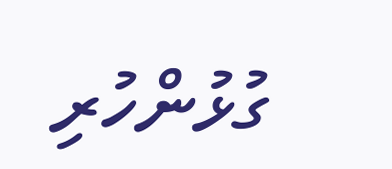ގުޅުންހުރި